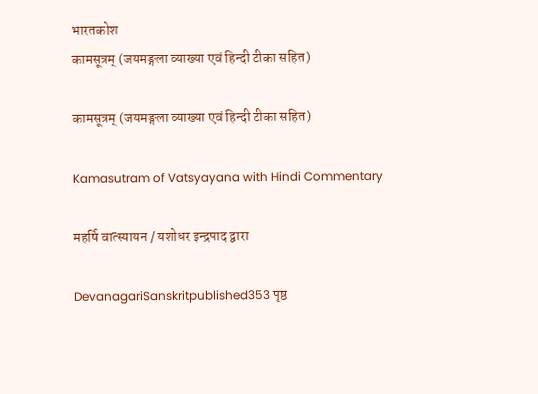भारतकोश
कामसूत्रम् (जयमङ्गला व्याख्या एवं हिन्दी टीका सहित)

कामसूत्रम् (जयमङ्गला व्याख्या एवं हिन्दी टीका सहित)

Kamasutram of Vatsyayana with Hindi Commentary

महर्षि वात्स्यायन / यशोधर इन्द्रपाद द्वारा

DevanagariSanskritpublished353 पृष्ठ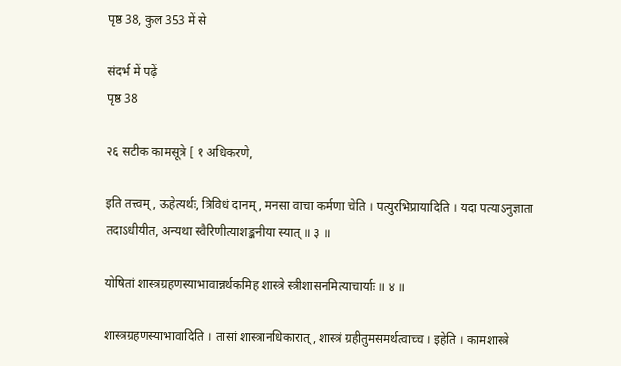पृष्ठ 38, कुल 353 में से

संदर्भ में पढ़ें
पृष्ठ 38

२६ सटीक कामसूत्रे [ १ अधिकरणे,

इति तत्त्वम् , ऊहेत्यर्थः, त्रिविधं दानम् , मनसा वाचा कर्मणा चेति । पत्युरभिप्रायादिति । यदा पत्याऽनुज्ञाता तदाऽधीयीत, अन्यथा स्वैरिणीत्याशङ्कनीया स्यात् ॥ ३ ॥

योषितां शास्त्रग्रहणस्याभावान्नर्थकमिह शास्त्रे स्त्रीशासनमित्याचार्याः ॥ ४ ॥

शास्त्रग्रहणस्याभावादिति । तासां शास्त्रानधिकारात्, शास्त्रं ग्रहीतुमसमर्थत्वाच्च । इहेति । कामशास्त्रे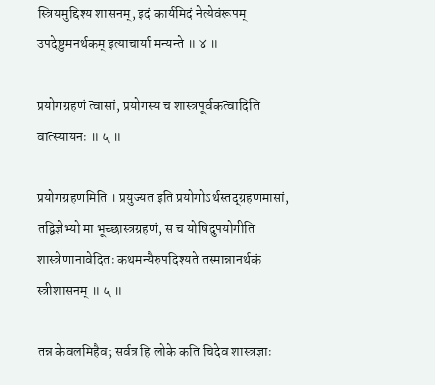स्त्रियमुद्दिश्य शासनम्, इदं कार्यमिदं नेत्येवंरूपम् उपदेष्टुमनर्थकम् इत्याचार्या मन्यन्ते ॥ ४ ॥

प्रयोगग्रहणं त्वासां, प्रयोगस्य च शास्त्रपूर्वकत्वादिति वात्स्यायनः ॥ ५ ॥

प्रयोगग्रहणमिति । प्रयुज्यत इति प्रयोगोऽर्थस्तद्ग्रहणमासां, तद्विज्ञेभ्यो मा भूच्छास्त्रग्रहणं, स च योषिदुपयोगीति शास्त्रेणानावेदितः कथमन्यैरुपदिश्यते तस्मान्नानर्थकं स्त्रीशासनम् ॥ ५ ॥

तन्न केवलमिहैव; सर्वत्र हि लोके कति चिदेव शास्त्रज्ञाः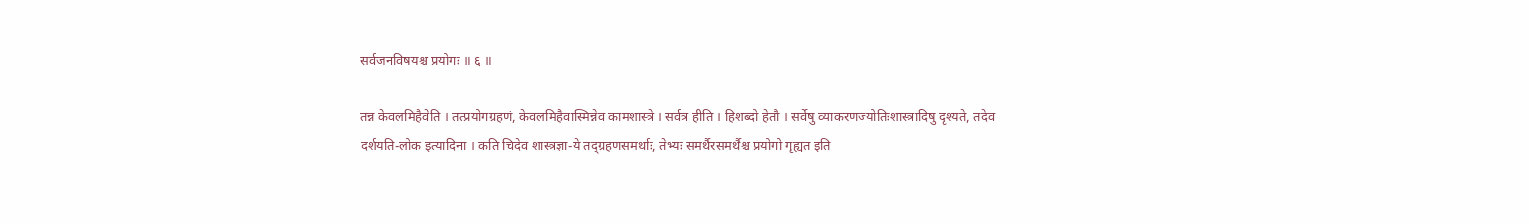सर्वजनविषयश्च प्रयोगः ॥ ६ ॥

तन्न केवलमिहैवेति । तत्प्रयोगग्रहणं, केवलमिहैवास्मिन्नेव कामशास्त्रे । सर्वत्र हीति । हिशब्दो हेतौ । सर्वेषु व्याकरणज्योतिःशास्त्रादिषु दृश्यते, तदेव दर्शयति-लोक इत्यादिना । कति चिदेव शास्त्रज्ञा-ये तद्ग्रहणसमर्थाः, तेभ्यः समर्थैरसमर्थैश्च प्रयोगो गृह्यत इति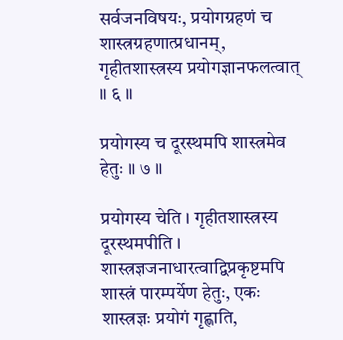सर्वजनविषयः, प्रयोगग्रहणं च शास्त्रग्रहणात्प्रधानम्, गृहीतशास्त्रस्य प्रयोगज्ञानफलत्वात् ॥ ६ ॥

प्रयोगस्य च दूरस्थमपि शास्त्रमेव हेतुः ॥ ७ ॥

प्रयोगस्य चेति । गृहीतशास्त्रस्य दूरस्थमपीति । शास्त्रज्ञजनाधारत्वाद्विप्रकृष्टमपि शास्त्रं पारम्पर्येण हेतुः, एकः शास्त्रज्ञः प्रयोगं गृह्णाति,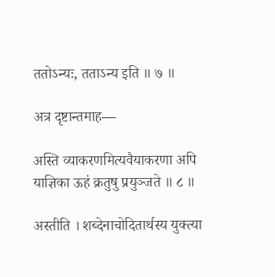ततोऽन्यः, तताऽन्य इति ॥ ७ ॥

अत्र दृष्टान्तमाह—

अस्ति व्याकरणमित्यवैयाकरणा अपि याज्ञिका ऊहं क्रतुषु प्रयुञ्जते ॥ ८ ॥

अस्तीति । शब्देनाचोदितार्थस्य युक्त्या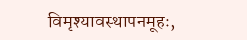विमृश्यावस्थापनमूहः,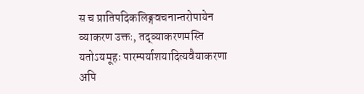स च प्रातिपदिकलिङ्गवचनान्तरोपायेन व्याकरण उक्तः, तद्व्याकरणमस्ति यतोऽयमूहः पारम्पर्याशयादित्यवैयाकरणा अपि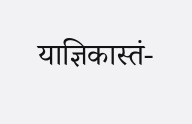याज्ञिकास्तं-